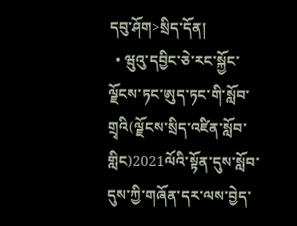དབུ་ཤོག>སྲིད་དོན།
  • ཝུའུ་དབྱིང་ཅེ་རང་སྐྱོང་ལྗོངས་ཏང་ཨུད་ཏང་གི་སློབ་གྲྭའི(ལྗོངས་སྲིད་འཛིན་སློབ་གླིང)2021ལོའི་སྟོན་དུས་སློབ་དུས་ཀྱི་གཞོན་དར་ལས་བྱེད་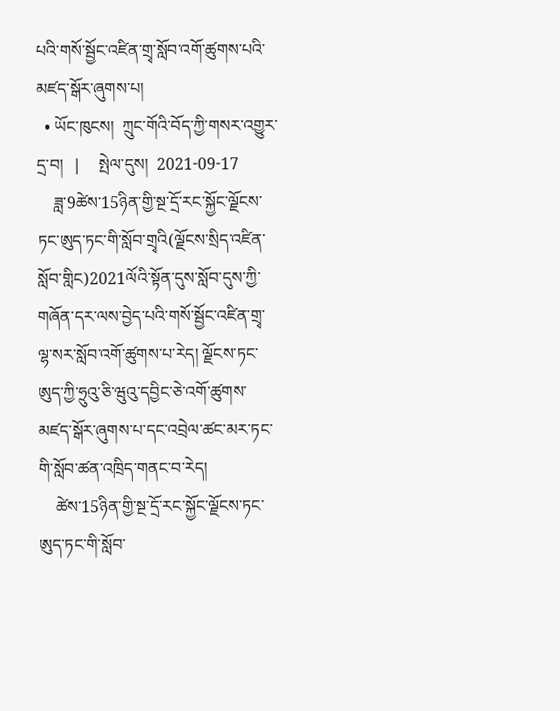པའི་གསོ་སྦྱོང་འཛིན་གྲྭ་སློབ་འགོ་ཚུགས་པའི་མཛད་སྒོར་ཞུགས་པ།
  • ཡོང་ཁུངས།  ཀྲུང་གོའི་བོད་ཀྱི་གསར་འགྱུར་དྲ་བ།   |     སྤེལ་དུས།  2021-09-17
    ཟླ་9ཚེས་15ཉིན་གྱི་སྔ་དྲོ་རང་སྐྱོང་ལྗོངས་ཏང་ཨུད་ཏང་གི་སློབ་གྲྭའི(ལྗོངས་སྲིད་འཛིན་སློབ་གླིང)2021ལོའི་སྟོན་དུས་སློབ་དུས་ཀྱི་གཞོན་དར་ལས་བྱེད་པའི་གསོ་སྦྱོང་འཛིན་གྲྭ་ལྷ་སར་སློབ་འགོ་ཚུགས་པ་རེད། ལྗོངས་ཏང་ཨུད་ཀྱི་ཧྲུའུ་ཅི་ཝུའུ་དབྱིང་ཅེ་འགོ་ཚུགས་མཛད་སྒོར་ཞུགས་པ་དང་འབྲེལ་ཚང་མར་ཏང་གི་སློབ་ཚན་འཁྲིད་གནང་བ་རེད།
    ཚེས་15ཉིན་གྱི་སྔ་དྲོ་རང་སྐྱོང་ལྗོངས་ཏང་ཨུད་ཏང་གི་སློབ་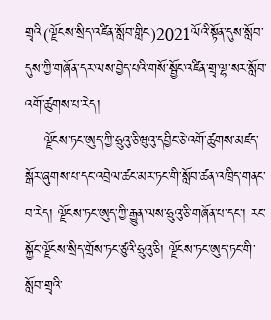གྲྭའི(ལྗོངས་སྲིད་འཛིན་སློབ་གླིང)2021ལོའི་སྟོན་དུས་སློབ་དུས་ཀྱི་གཞོན་དར་ལས་བྱེད་པའི་གསོ་སྦྱོང་འཛིན་གྲྭ་ལྷ་སར་སློབ་འགོ་ཚུགས་པ་རེད།
    ལྗོངས་ཏང་ཨུད་ཀྱི་ཧྲུའུ་ཅི་ཝུའུ་དབྱིང་ཅེ་འགོ་ཚུགས་མཛད་སྒོར་ཞུགས་པ་དང་འབྲེལ་ཚང་མར་ཏང་གི་སློབ་ཚན་འཁྲིད་གནང་བ་རེད། ལྗོངས་ཏང་ཨུད་ཀྱི་རྒྱུན་ལས་ཧྲུའུ་ཅི་གཞོན་པ་དང་། རང་སྐྱོང་ལྗོངས་སྲིད་གྲོས་ཏང་ཙུའི་ཧྲུའུ་ཅི། ལྗོངས་ཏང་ཨུད་ཏང་གི་སློབ་གྲྭའི་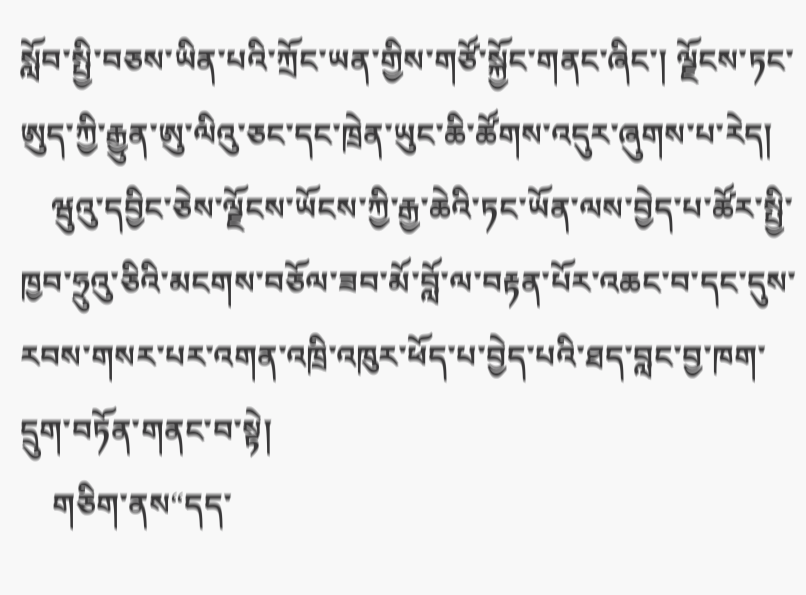སློབ་སྤྱི་བཅས་ཡིན་པའི་ཀྲོང་ཡན་གྱིས་གཙོ་སྐྱོང་གནང་ཞིང་། ལྗོངས་ཏང་ཨུད་ཀྱི་རྒྱུན་ཨུ་ལིའུ་ཅང་དང་ཁྲེན་ཡུང་ཆི་ཚོགས་འདུར་ཞུགས་པ་རེད།
    ཝུའུ་དབྱིང་ཅེས་ལྗོངས་ཡོངས་ཀྱི་རྒྱ་ཆེའི་ཏང་ཡོན་ལས་བྱེད་པ་ཚོར་སྤྱི་ཁྱབ་ཧྲུའུ་ཅིའི་མངགས་བཅོལ་ཟབ་མོ་བློ་ལ་བརྟན་པོར་འཆང་བ་དང་དུས་རབས་གསར་པར་འགན་འཁྲི་འཁུར་ཕོད་པ་བྱེད་པའི་ཐད་བླང་བྱ་ཁག་དྲུག་བཏོན་གནང་བ་སྟེ།
    གཅིག་ནས“དད་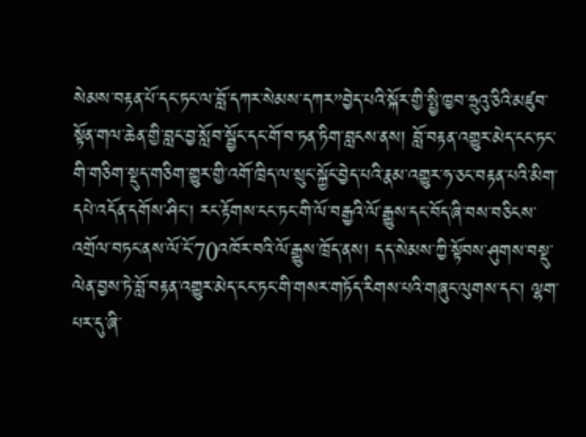སེམས་བརྟན་པོ་དང་ཏང་ལ་བློ་དཀར་སེམས་དཀར”བྱེད་པའི་སྐོར་གྱི་སྤྱི་ཁྱབ་ཧྲུའུ་ཅིའི་མཛུབ་སྟོན་གལ་ཆེན་གྱི་བླང་བྱ་སློབ་སྦྱོང་དང་གོ་བ་ཏན་ཏིག་བླངས་ནས། བློ་བརྟན་འགྱུར་མེད་ངང་ཏང་གི་གཅིག་སྡུད་གཅིག་གྱུར་གྱི་འགོ་ཁྲིད་ལ་སྲུང་སྐྱོང་བྱེད་པའི་རྣམ་འགྱུར་ཧ་ཅང་བརྟན་པའི་མིག་དཔེ་འདོན་དགོས་ཤིང་། རང་རྟོགས་ངང་ཏང་གི་ལོ་བརྒྱའི་ལོ་རྒྱུས་དང་བོད་ཞི་བས་བཅིངས་འགྲོལ་བཏང་ནས་ལོ་ངོ་70འཁོར་བའི་ལོ་རྒྱུས་ཁྲོད་ནས། དད་སེམས་ཀྱི་སྟོབས་ཤུགས་བསྡུ་ལེན་བྱས་ཏེ་བློ་བརྟན་འགྱུར་མེད་ངང་ཏང་གི་གསར་གཏོད་རིགས་པའི་གཞུང་ལུགས་དང་། ལྷག་པར་དུ་ཞི་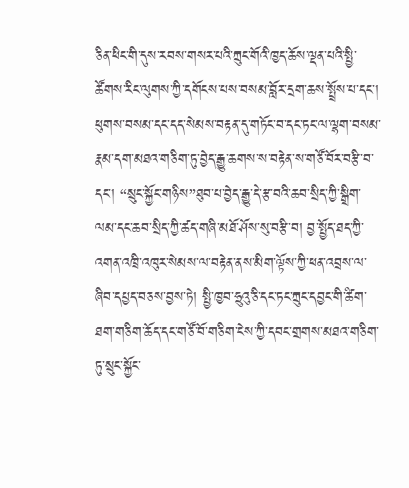ཅིན་ཕིང་གི་དུས་རབས་གསར་པའི་ཀྲུང་གོའི་ཁྱད་ཆོས་ལྡན་པའི་སྤྱི་ཚོགས་རིང་ལུགས་ཀྱི་དགོངས་པས་བསམ་བློར་དྲག་ཆས་སྤྲོས་པ་དང་། ཕུགས་བསམ་དང་དད་སེམས་བརྟན་དུ་གཏོང་བ་དང་ཏང་ལ་ལྷག་བསམ་རྣམ་དག་མཐའ་གཅིག་ཏུ་བྱེད་རྒྱུ་ཆགས་ས་བརྟེན་ས་གཙོ་བོར་བརྩི་བ་དང་། “སྲུང་སྐྱོང་གཉིས”ཐུབ་པ་བྱེད་རྒྱུ་དེ་རྩ་བའི་ཆབ་སྲིད་ཀྱི་སྒྲིག་ལམ་དང་ཆབ་སྲིད་ཀྱི་ཚད་གཞི་མཐོ་ཤོས་སུ་བརྩི་བ། བྱ་སྤྱོད་ཐད་ཀྱི་འགན་འཁྲི་འཁུར་སེམས་ལ་བརྟེན་ནས་མིག་ལྟོས་ཀྱི་ཕན་འབྲས་ལ་ཞིབ་དཔྱད་བཅས་བྱས་ཏེ། སྤྱི་ཁྱབ་ཧྲུའུ་ཅི་དང་ཏང་ཀྲུང་དབྱང་གི་ཚིག་ཐག་གཅིག་ཆོད་དང་གཙོ་བོ་གཅིག་ངེས་ཀྱི་དབང་གྲགས་མཐའ་གཅིག་ཏུ་སྲུང་སྐྱོང་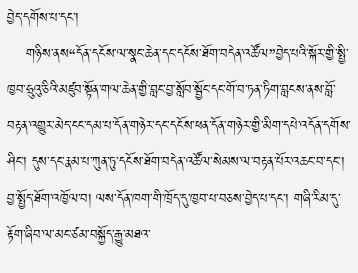བྱེད་དགོས་པ་དང་།
    གཉིས་ནས“དོན་དངོས་ལ་སྣང་ཆེན་དང་དངོས་ཐོག་བདེན་འཚོལ”བྱེད་པའི་སྐོར་གྱི་སྤྱི་ཁྱབ་ཧྲུའུ་ཅིའི་མཛུབ་སྟོན་གལ་ཆེན་གྱི་བླང་བྱ་སློབ་སྦྱོང་དང་གོ་བ་ཏན་ཏིག་བླངས་ནས་བློ་བརྟན་འགྱུར་མེད་ངང་དམ་པ་དོན་གཉེར་དང་དངོས་ཕན་དོན་གཉེར་གྱི་མིག་དཔེ་འདོན་དགོས་ཤིང་། དུས་དང་རྣམ་པ་ཀུན་ཏུ་དངོས་ཐོག་བདེན་འཚོལ་སེམས་ལ་བརྟན་པོར་འཆང་བ་དང་། བྱ་སྤྱོད་ཐོག་འཁྱོལ་བ། ལས་དོན་ཁག་གི་ཁྲོད་དུ་ཁྱབ་པ་བཅས་བྱེད་པ་དང་། གཞི་རིམ་དུ་རྟོག་ཞིབ་ལ་མང་ཙམ་བསྐྱོད་རྒྱུ་མཐའ་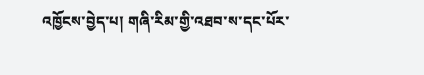འཁྱོངས་བྱེད་པ། གཞི་རིམ་གྱི་འཐབ་ས་དང་པོར་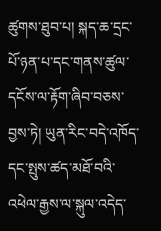ཚུགས་ཐུབ་པ། སྐད་ཆ་དྲང་པོ་ཉན་པ་དང་གནས་ཚུལ་དངོས་ལ་རྟོག་ཞིབ་བཅས་བྱས་ཏེ། ཡུན་རིང་བདེ་འཁོད་དང་སྤུས་ཚད་མཐོ་བའི་འཕེལ་རྒྱས་ལ་སྐུལ་འདེད་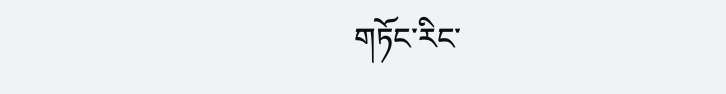གཏོང་རིང་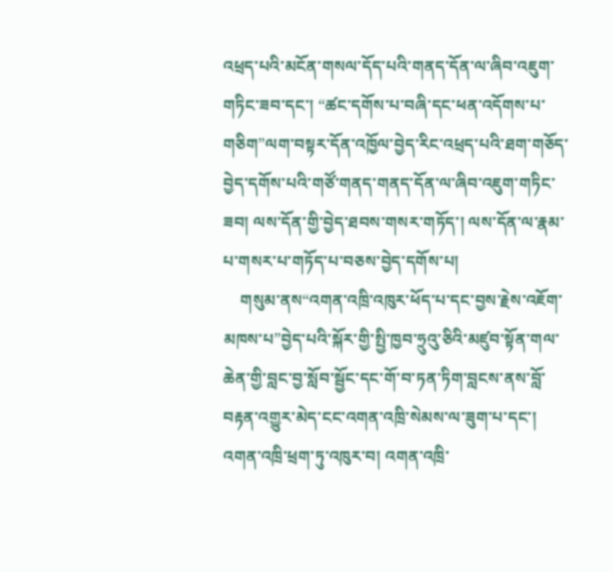འཕྲད་པའི་མངོན་གསལ་དོད་པའི་གནད་དོན་ལ་ཞིབ་འཇུག་གཏིང་ཟབ་དང་། “ཚང་དགོས་པ་བཞི་དང་ཕན་འདོགས་པ་གཅིག”ལག་བསྟར་དོན་འཁྱོལ་བྱེད་རིང་འཕྲད་པའི་ཐག་གཅོད་བྱེད་དགོས་པའི་གཙོ་གནད་གནད་དོན་ལ་ཞིབ་འཇུག་གཏིང་ཟབ། ལས་དོན་གྱི་བྱེད་ཐབས་གསར་གཏོད་། ལས་དོན་ལ་རྣམ་པ་གསར་པ་གཏོད་པ་བཅས་བྱེད་དགོས་པ།
    གསུམ་ནས“འགན་འཁྲི་འཁུར་ཕོད་པ་དང་བྱས་རྗེས་འཇོག་མཁས་པ”བྱེད་པའི་སྐོར་གྱི་སྤྱི་ཁྱབ་ཧྲུའུ་ཅིའི་མཛུབ་སྟོན་གལ་ཆེན་གྱི་བླང་བྱ་སློབ་སྦྱོང་དང་གོ་བ་ཏན་ཏིག་བླངས་ནས་བློ་བརྟན་འགྱུར་མེད་ངང་འགན་འཁྲི་སེམས་ལ་ཟུག་པ་དང་། འགན་འཁྲི་ཕྲག་ཏུ་འཁུར་བ། འགན་འཁྲི་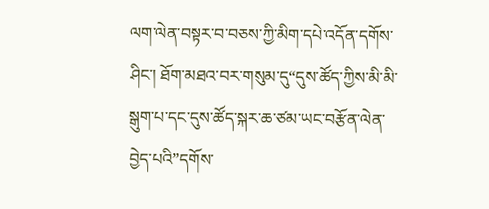ལག་ལེན་བསྟར་བ་བཅས་ཀྱི་མིག་དཔེ་འདོན་དགོས་ཤིང་། ཐོག་མཐའ་བར་གསུམ་དུ“དུས་ཚོད་ཀྱིས་མི་མི་སྒུག་པ་དང་དུས་ཚོད་སྐར་ཆ་ཙམ་ཡང་བརྩོན་ལེན་བྱེད་པའི”དགོས་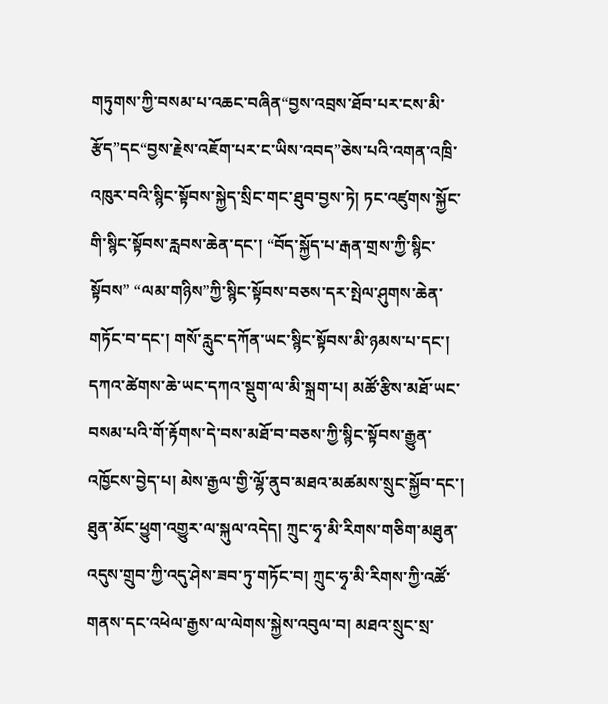གཏུགས་ཀྱི་བསམ་པ་འཆང་བཞིན“བྱས་འབྲས་ཐོབ་པར་ངས་མི་རྩོད”དང“བྱས་རྗེས་འཇོག་པར་ང་ཡིས་འབད”ཅེས་པའི་འགན་འཁྲི་འཁུར་བའི་སྙིང་སྟོབས་སྐྱེད་སྲིང་གང་ཐུབ་བྱས་ཏེ། ཏང་འཛུགས་སྐྱོང་གི་སྙིང་སྟོབས་རླབས་ཆེན་དང་། “བོད་སྐྱོད་པ་རྒན་གྲས་ཀྱི་སྙིང་སྟོབས” “ལམ་གཉིས”ཀྱི་སྙིང་སྟོབས་བཅས་དར་སྤེལ་ཤུགས་ཆེན་གཏོང་བ་དང་། གསོ་རླུང་དཀོན་ཡང་སྙིང་སྟོབས་མི་ཉམས་པ་དང་། དཀའ་ཚེགས་ཆེ་ཡང་དཀའ་སྡུག་ལ་མི་སྐྲག་པ། མཚོ་རྩིས་མཐོ་ཡང་བསམ་པའི་གོ་རྟོགས་དེ་བས་མཐོ་བ་བཅས་ཀྱི་སྙིང་སྟོབས་རྒྱུན་འཁྱོངས་བྱེད་པ། མེས་རྒྱལ་གྱི་ལྷོ་ནུབ་མཐའ་མཚམས་སྲུང་སྐྱོབ་དང་། ཐུན་མོང་ཕྱུག་འགྱུར་ལ་སྐུལ་འདེད། ཀྲུང་ཧྭ་མི་རིགས་གཅིག་མཐུན་འདུས་གྲུབ་ཀྱི་འདུ་ཤེས་ཟབ་ཏུ་གཏོང་བ། ཀྲུང་ཧྭ་མི་རིགས་ཀྱི་འཚོ་གནས་དང་འཕེལ་རྒྱས་ལ་ལེགས་སྐྱེས་འབུལ་བ། མཐའ་སྲུང་སྲ་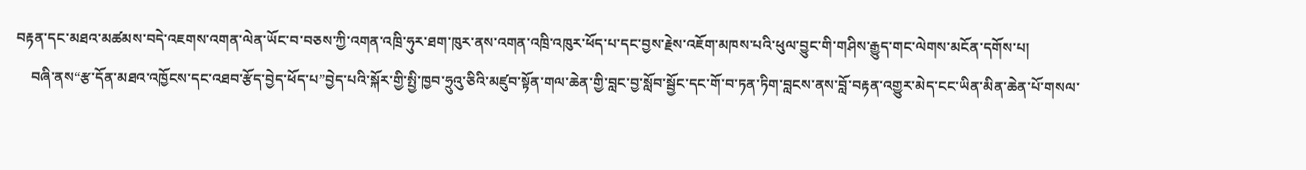བརྟན་དང་མཐའ་མཚམས་བདེ་འཇགས་འགན་ལེན་ཡོང་བ་བཅས་ཀྱི་འགན་འཁྲི་ཧུར་ཐག་ཁུར་ནས་འགན་འཁྲི་འཁུར་ཕོད་པ་དང་བྱས་རྗེས་འཇོག་མཁས་པའི་ཕུལ་བྱུང་གི་གཤིས་རྒྱུད་གང་ལེགས་མངོན་དགོས་པ།
    བཞི་ནས“རྩ་དོན་མཐའ་འཁྱོངས་དང་འཐབ་རྩོད་བྱེད་ཕོད་པ”བྱེད་པའི་སྐོར་གྱི་སྤྱི་ཁྱབ་ཧྲུའུ་ཅིའི་མཛུབ་སྟོན་གལ་ཆེན་གྱི་བླང་བྱ་སློབ་སྦྱོང་དང་གོ་བ་ཏན་ཏིག་བླངས་ནས་བློ་བརྟན་འགྱུར་མེད་ངང་ཡིན་མིན་ཆེན་པོ་གསལ་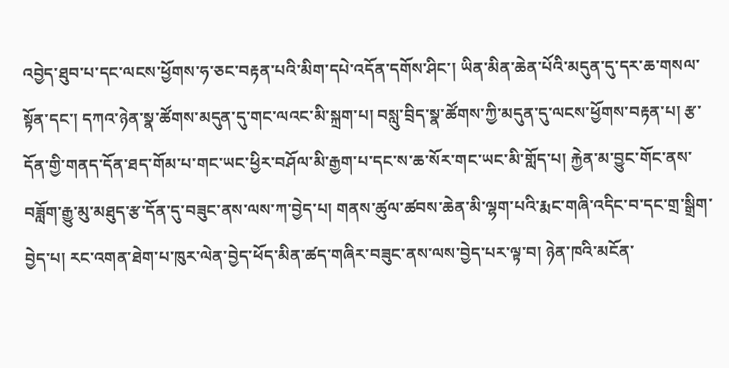འབྱེད་ཐུབ་པ་དང་ལངས་ཕྱོགས་ཧ་ཅང་བརྟན་པའི་མིག་དཔེ་འདོན་དགོས་ཤིང་། ཡིན་མིན་ཆེན་པོའི་མདུན་དུ་དར་ཆ་གསལ་སྟོན་དང་། དཀའ་ཉེན་སྣ་ཚོགས་མདུན་དུ་གང་ལའང་མི་སྐྲག་པ། བསླུ་བྲིད་སྣ་ཚོགས་ཀྱི་མདུན་དུ་ལངས་ཕྱོགས་བརྟན་པ། རྩ་དོན་གྱི་གནད་དོན་ཐད་གོམ་པ་གང་ཡང་ཕྱིར་བཤོལ་མི་རྒྱག་པ་དང་ས་ཆ་སོར་གང་ཡང་མི་གློད་པ། རྐྱེན་མ་བྱུང་གོང་ནས་བཟློག་རྒྱུ་མུ་མཐུད་རྩ་དོན་དུ་བཟུང་ནས་ལས་ཀ་བྱེད་པ། གནས་ཚུལ་ཚབས་ཆེན་མི་ལྷག་པའི་རྨང་གཞི་འདིང་བ་དང་གྲ་སྒྲིག་བྱེད་པ། རང་འགན་ཐེག་པ་ཁུར་ལེན་བྱེད་ཕོད་མིན་ཚད་གཞིར་བཟུང་ནས་ལས་བྱེད་པར་ལྟ་བ། ཉེན་ཁའི་མངོན་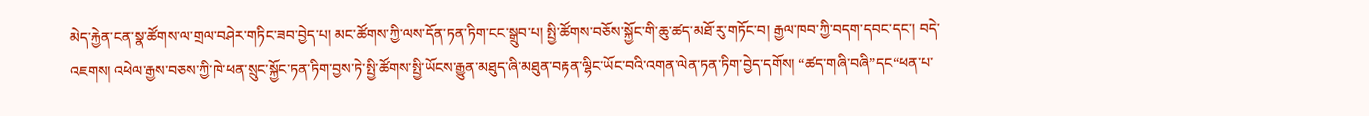མེད་རྐྱེན་ངན་སྣ་ཚོགས་ལ་གྲལ་བཤེར་གཏིང་ཟབ་བྱེད་པ། མང་ཚོགས་ཀྱི་ལས་དོན་ཏན་ཏིག་ངང་སྒྲུབ་པ། སྤྱི་ཚོགས་བཅོས་སྐྱོང་གི་ཆུ་ཚད་མཐོ་རུ་གཏོང་བ། རྒྱལ་ཁབ་ཀྱི་བདག་དབང་དང་། བདེ་འཇགས། འཕེལ་རྒྱས་བཅས་ཀྱི་ཁེ་ཕན་སྲུང་སྐྱོང་ཏན་ཏིག་བྱས་ཏེ་སྤྱི་ཚོགས་སྤྱི་ཡོངས་རྒྱུན་མཐུད་ཞི་མཐུན་བརྟན་ལྷིང་ཡོང་བའི་འགན་ལེན་ཏན་ཏིག་བྱེད་དགོས། “ཚད་གཞི་བཞི”དང“ཕན་པ་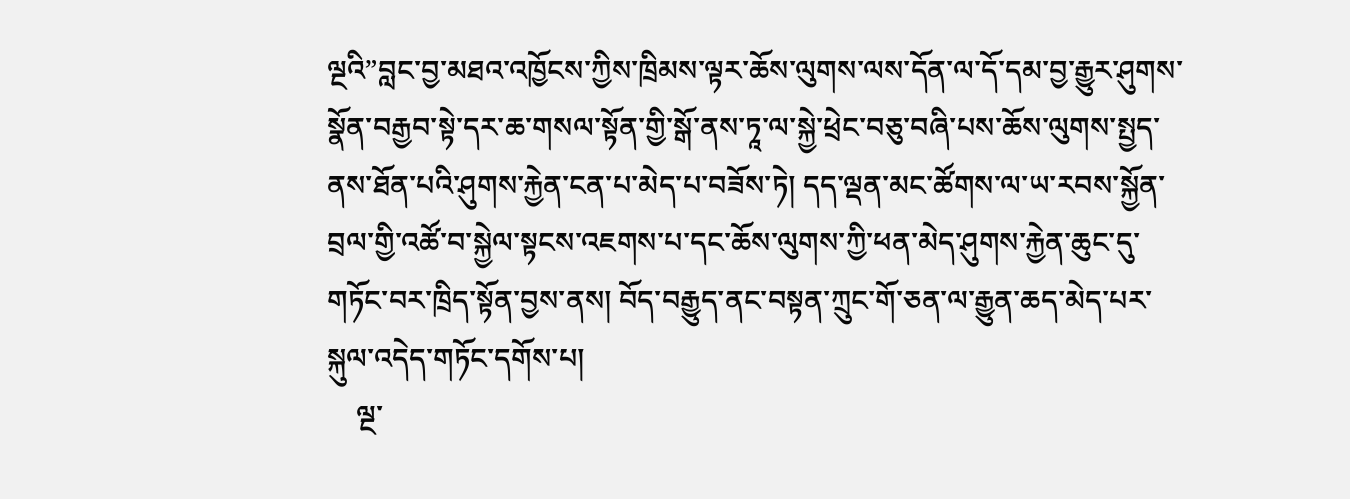ལྔའི”བླང་བྱ་མཐའ་འཁྱོངས་ཀྱིས་ཁྲིམས་ལྟར་ཆོས་ལུགས་ལས་དོན་ལ་དོ་དམ་བྱ་རྒྱུར་ཤུགས་སྣོན་བརྒྱབ་སྟེ་དར་ཆ་གསལ་སྟོན་གྱི་སྒོ་ནས་ཏཱ་ལ་སྐྱེ་ཕྲེང་བཅུ་བཞི་པས་ཆོས་ལུགས་སྤྱད་ནས་ཐོན་པའི་ཤུགས་རྐྱེན་ངན་པ་མེད་པ་བཟོས་ཏེ། དད་ལྡན་མང་ཚོགས་ལ་ཡ་རབས་སྐྱོན་བྲལ་གྱི་འཚོ་བ་སྐྱེལ་སྟངས་འཇགས་པ་དང་ཆོས་ལུགས་ཀྱི་ཕན་མེད་ཤུགས་རྐྱེན་ཆུང་དུ་གཏོང་བར་ཁྲིད་སྟོན་བྱས་ནས། བོད་བརྒྱུད་ནང་བསྟན་ཀྲུང་གོ་ཅན་ལ་རྒྱུན་ཆད་མེད་པར་སྐུལ་འདེད་གཏོང་དགོས་པ།
    ལྔ་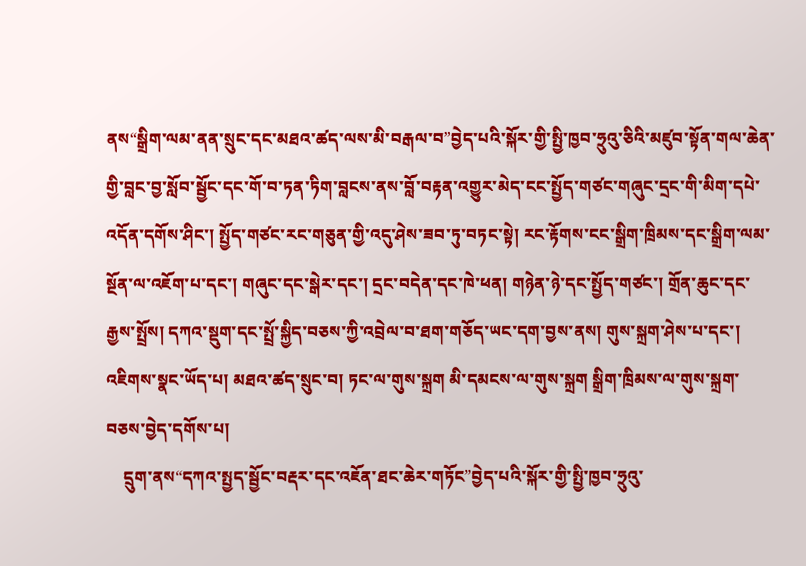ནས“སྒྲིག་ལམ་ནན་སྲུང་དང་མཐའ་ཚད་ལས་མི་བརྒལ་བ”བྱེད་པའི་སྐོར་གྱི་སྤྱི་ཁྱབ་ཧྲུའུ་ཅིའི་མཛུབ་སྟོན་གལ་ཆེན་གྱི་བླང་བྱ་སློབ་སྦྱོང་དང་གོ་བ་ཏན་ཏིག་བླངས་ནས་བློ་བརྟན་འགྱུར་མེད་ངང་སྤྱོད་གཙང་གཞུང་དྲང་གི་མིག་དཔེ་འདོན་དགོས་ཤིང་། སྤྱོད་གཙང་རང་གཅུན་གྱི་འདུ་ཤེས་ཟབ་ཏུ་བཏང་སྟེ། རང་རྟོགས་ངང་སྒྲིག་ཁྲིམས་དང་སྒྲིག་ལམ་སྔོན་ལ་འཇོག་པ་དང་། གཞུང་དང་སྒེར་དང་། དྲང་བདེན་དང་ཁེ་ཕན། གཉེན་ཉེ་དང་སྤྱོད་གཙང་། གྲོན་ཆུང་དང་རྒྱས་སྤྲོས། དཀའ་སྡུག་དང་སྤྲོ་སྐྱིད་བཅས་ཀྱི་འབྲེལ་བ་ཐག་གཅོད་ཡང་དག་བྱས་ནས། གུས་སྐྲག་ཤེས་པ་དང་། འཇིགས་སྣང་ཡོད་པ། མཐའ་ཚད་སྲུང་བ། ཏང་ལ་གུས་སྐྲག མི་དམངས་ལ་གུས་སྐྲག སྒྲིག་ཁྲིམས་ལ་གུས་སྐྲག་བཅས་བྱེད་དགོས་པ།
    དྲུག་ནས“དཀའ་སྤྱད་སྦྱོང་བརྡར་དང་འཇོན་ཐང་ཆེར་གཏོང”བྱེད་པའི་སྐོར་གྱི་སྤྱི་ཁྱབ་ཧྲུའུ་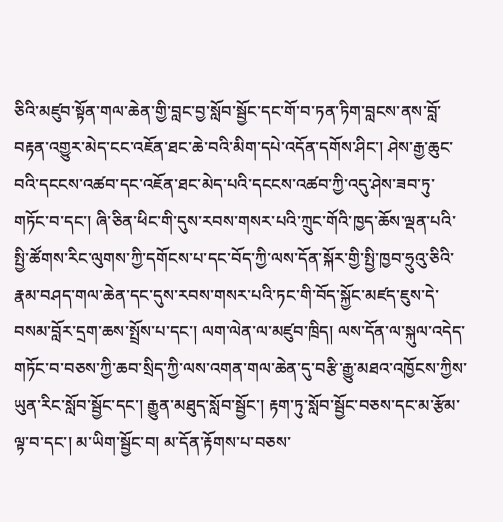ཅིའི་མཛུབ་སྟོན་གལ་ཆེན་གྱི་བླང་བྱ་སློབ་སྦྱོང་དང་གོ་བ་ཏན་ཏིག་བླངས་ནས་བློ་བརྟན་འགྱུར་མེད་ངང་འཇོན་ཐང་ཆེ་བའི་མིག་དཔེ་འདོན་དགོས་ཤིང་། ཤེས་རྒྱ་ཆུང་བའི་དངངས་འཚབ་དང་འཇོན་ཐང་མེད་པའི་དངངས་འཚབ་ཀྱི་འདུ་ཤེས་ཟབ་ཏུ་གཏོང་བ་དང་། ཞི་ཅིན་ཕིང་གི་དུས་རབས་གསར་པའི་ཀྲུང་གོའི་ཁྱད་ཆོས་ལྡན་པའི་སྤྱི་ཚོགས་རིང་ལུགས་ཀྱི་དགོངས་པ་དང་བོད་ཀྱི་ལས་དོན་སྐོར་གྱི་སྤྱི་ཁྱབ་ཧྲུའུ་ཅིའི་རྣམ་བཤད་གལ་ཆེན་དང་དུས་རབས་གསར་པའི་ཏང་གི་བོད་སྐྱོང་མཛད་ཇུས་དེ་བསམ་བློར་དྲག་ཆས་སྤྲོས་པ་དང་། ལག་ལེན་ལ་མཛུབ་ཁྲིད། ལས་དོན་ལ་སྐུལ་འདེད་གཏོང་བ་བཅས་ཀྱི་ཆབ་སྲིད་ཀྱི་ལས་འགན་གལ་ཆེན་དུ་བརྩི་རྒྱུ་མཐའ་འཁྱོངས་ཀྱིས་ཡུན་རིང་སློབ་སྦྱོང་དང་། རྒྱུན་མཐུད་སློབ་སྦྱོང་། རྟག་ཏུ་སློབ་སྦྱོང་བཅས་དང་མ་རྩོམ་ལྟ་བ་དང་། མ་ཡིག་སྦྱོང་བ། མ་དོན་རྟོགས་པ་བཅས་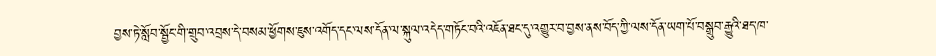བྱས་ཏེ་སློབ་སྦྱོང་གི་གྲུབ་འབྲས་དེ་བསམ་ཕྱོགས་ཇུས་འགོད་དང་ལས་དོན་ལ་སྐུལ་འདེད་གཏོང་བའི་འཇོན་ཐང་དུ་འགྱུར་བ་བྱས་ནས་བོད་ཀྱི་ལས་དོན་ཡག་པོ་བསྒྲུབ་རྒྱུའི་ཐད་ཁ་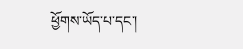ཕྱོགས་ཡོད་པ་དང་།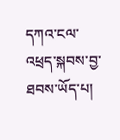དཀའ་ངལ་འཕྲད་སྐབས་བྱ་ཐབས་ཡོད་པ།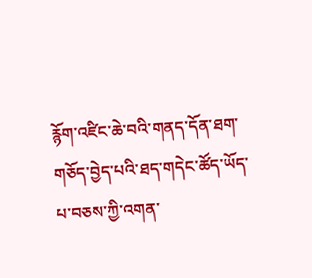རྙོག་འཛིང་ཆེ་བའི་གནད་དོན་ཐག་གཅོད་བྱེད་པའི་ཐད་གདེང་ཚོད་ཡོད་པ་བཅས་ཀྱི་འགན་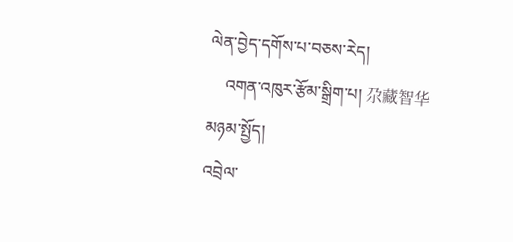ལེན་བྱེད་དགོས་པ་བཅས་རེད།
    འགན་འཁུར་རྩོམ་སྒྲིག་པ། 尕藏智华
མཉམ་སྤྱོད།
འབྲེལ་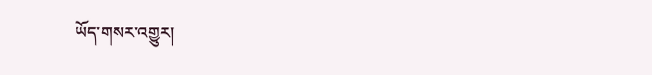ཡོད་གསར་འགྱུར།